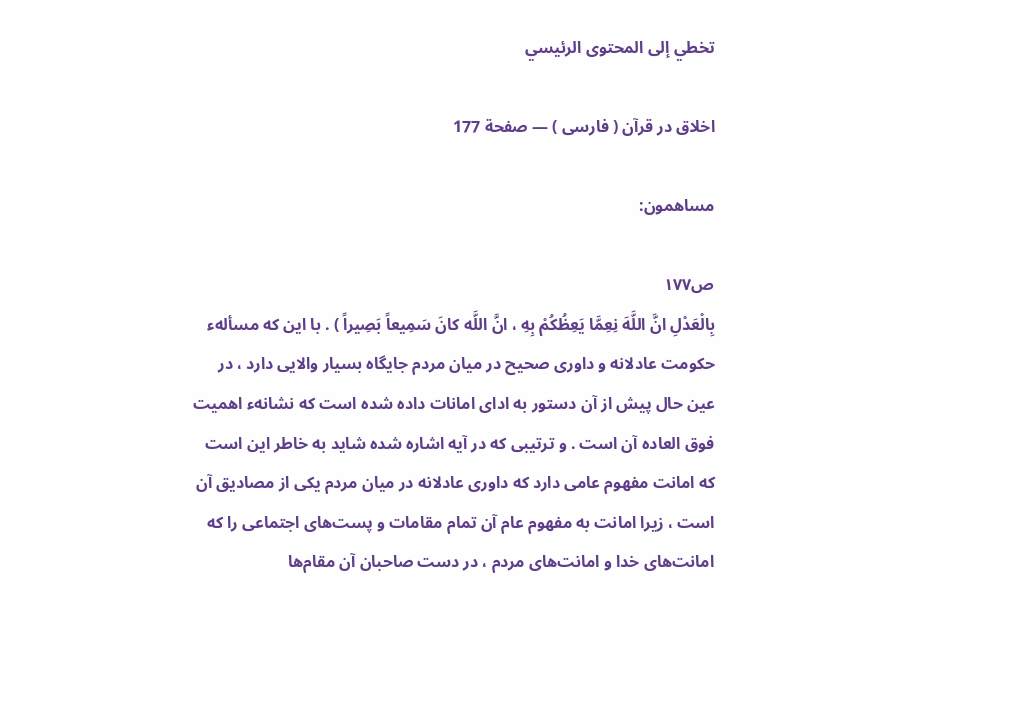تخطي إلى المحتوى الرئيسي

اخلاق در قرآن ( فارسى ) — صفحة 177

مساهمون:

ص١٧٧
بِالْعَدْلِ انَّ اللَّهَ نِعِمَّا يَعِظُكُمْ بِهِ ، انَّ اللَّه كانَ سَمِيعاً بَصِيراً ) . با اين كه مسألهء حكومت عادلانه و داورى صحيح در ميان مردم جايگاه بسيار والايى دارد ، در عين حال پيش از آن دستور به اداى امانات داده شده است كه نشانهء اهميت فوق العاده آن است . و ترتيبى كه در آيه اشاره شده شايد به خاطر اين است كه امانت مفهوم عامى دارد كه داورى عادلانه در ميان مردم يكى از مصاديق آن است ، زيرا امانت به مفهوم عام آن تمام مقامات و پست‌هاى اجتماعى را كه امانت‌هاى خدا و امانت‌هاى مردم ، در دست صاحبان آن مقام‌ها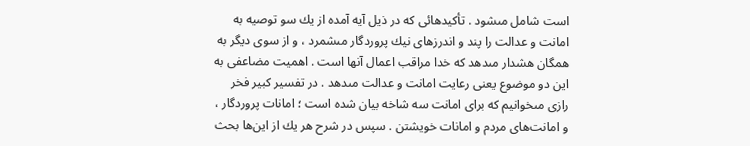است شامل مىشود . تأكيدهائى كه در ذيل آيه آمده از يك سو توصيه به امانت و عدالت را پند و اندرزهاى نيك پروردگار مىشمرد ، و از سوى ديگر به همگان هشدار مىدهد كه خدا مراقب اعمال آنها است . اهميت مضاعفى به اين دو موضوع يعنى رعايت امانت و عدالت مىدهد . در تفسير كبير فخر رازى مىخوانيم كه براى امانت سه شاخه بيان شده است ؛ امانات پروردگار ، و امانت‌هاى مردم و امانات خويشتن . سپس در شرح هر يك از اين‌ها بحث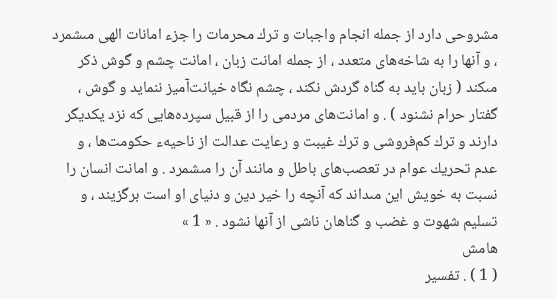مشروحى دارد از جمله انجام واجبات و ترك محرمات را جزء امانات الهى مىشمرد ، و آنها را به شاخه‌هاى متعدد ، از جمله امانت زبان ، امانت چشم و گوش ذكر مىكند ( زبان بايد به گناه گردش نكند ، چشم نگاه خيانت‌آميز ننمايد و گوش ، گفتار حرام نشنود ) . و امانت‌هاى مردمى را از قبيل سپرده‌هايى كه نزد يكديگر دارند و ترك كم‌فروشى و ترك غيبت و رعايت عدالت از ناحيهء حكومت‌ها ، و عدم تحريك عوام در تعصب‌هاى باطل و مانند آن را مىشمرد . و امانت انسان را نسبت به خويش اين مىداند كه آنچه را خير دين و دنياى او است برگزيند ، و تسليم شهوت و غضب و گناهان ناشى از آنها نشود . « 1 »
هامش
( 1 ) . تفسير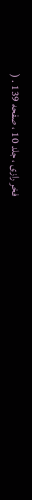فخر رازى ، جلد 10 ، صفحه 139 . (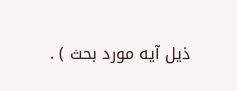ذيل آيه مورد بحث ) .